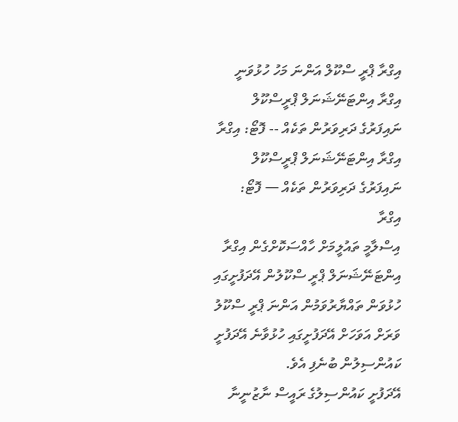އިގްރާ ޕްރީ ސްކޫލް އަންނަ މަހު ހުޅުވަނީ
އިގްރާ އިންޓަނޭޝަނަލް ޕްރީސްކޫލް ނައިފަރުގެ ދަރިވަރުން ތަކެއް -- ފޮޓޯ: އިގްރާ
އިގްރާ އިންޓަނޭޝަނަލް ޕްރީސްކޫލް ނައިފަރުގެ ދަރިވަރުން ތަކެއް — ފޮޓޯ: އިގްރާ
އިސްލާމީ ތައުލީމަށް ހާއްސަކޮށްގެން އިގްރާ އިންޓަނޭޝަނަލް ޕްރީ ސްކޫލުން އޭދަފުށީގައި ހުޅުވަން ތައްޔާރުވަމުން އަންނަ ޕްރީ ސްކޫލު ވަރަށް އަވަހަށް އޭދަފުށީގައި ހުޅުވާނެ އޭދަފުށީ ކައުންސިލުން ބުނެފި އެވެ.
އޭދަފުށީ ކައުންސިލުގެ ރައީސް ނާޒުނީނާ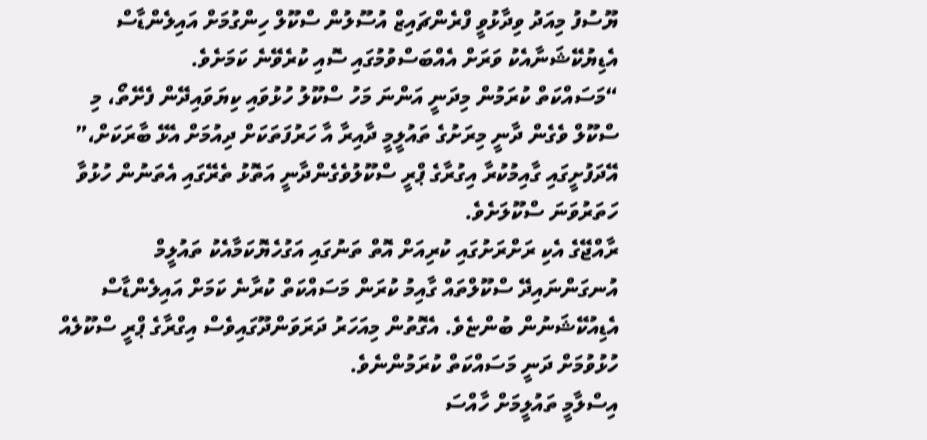ޔޫސުފު މިއަދު ވިދާޅުވީ ފްރެންޗައިޒް އުސޫލުން ސްކޫލް ހިންގުމަށް އައިލެންޑާސް އެޑިޔުކޭޝަނާއެކު ވަރަށް އެއްބަސްވުމުގައި ސޮއި ކުރެވޭނެ ކަމަށެވެ.
“މަސައްކަތް ކުރަމުން މިދަނީ އަންނަ މަހު ސްކޫލު ހުޅުވައި ކިޔަވައިދޭން ފެށޭތޯ، މި ސްކޫލް ވެގެން ދާނީ މިރަށުގެ ތައުލީމީ ދާއިރާ އާ ހަރުފަތަކަށް ދިއުމަށް އެޅޭ ބާރަކަށް،”
އޭދަފުށީގައި ގާއިމުކުރާ އިގުރާގެ ޕްރީ ސްކޫލުވެގެންދާނީ އަތޮޅު ތެރޭގައި އެތަނުން ހުޅުވާ ހަތަރުވަނަ ސްކޫލަށެވެ.
ރާއްޖޭގެ އެކި ރަށްރަށުގައި ކުރިއަށް އޮތް ތަނުގައި އަގުހެޔޮކަމާއެކު ތައުލީމް އުނގަންނައިދޭ ސްކޫލްތައް ގާއިމު ކުރަން މަސައްކަތް ކުރާނެ ކަމަށް އައިލެންޑާސް އެޑިއުކޭޝަނުން ބުންޏެވެ. އެގޮތުން މިއަހަރު ދަރަވަންދޫގައިވެސް އިގްރާގެ ޕްރީ ސްކޫލެއް ހުޅުވުމަށް ދަނީ މަސައްކަތް ކުރަމުންނެވެ.
އިސްލާމީ ތައުލީމަށް ހާއްސަ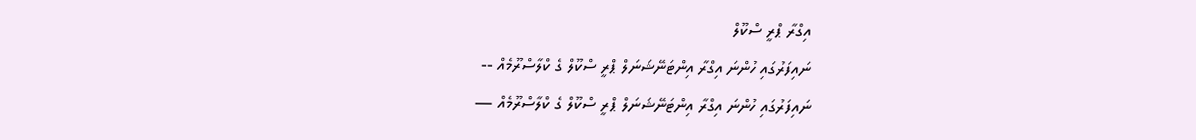އިގްރާ ޕްރީ ސްކޫލް
ނައިފަރުގައި ހުންނަ އިގްރާ އިންޓަނޭޝަނަލް ޕްރީ ސްކޫލް ގެ ކްލާސްރޫމެއް --
ނައިފަރުގައި ހުންނަ އިގްރާ އިންޓަނޭޝަނަލް ޕްރީ ސްކޫލް ގެ ކްލާސްރޫމެއް —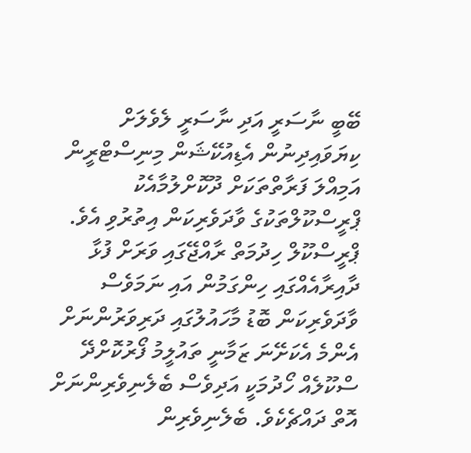ބޭބީ ނާސަރީ އަދި ނާސަރީ ލެވެލަށް ކިޔަވައިދިނުން އެޑިއުކޭޝަން މިނިސްޓްރީން އަމިއްލަ ފަރާތްތަކަށް ދޫކޮށްލުމާއެކު ޕްރީސްކޫލްތަކުގެ ވާދަވެރިކަން އިތުރުވި އެވެ. ޕްރީސްކޫލް ހިދުމަތް ރާއްޖޭގައި ވަރަށް ފުޅާ ދާއިރާއެއްގައި ހިންގަމުން އައި ނަމަވެސް ވާދަވެރިކަން ބޮޑު މާހައުލުގައި ދަރިވަރުންނަށް އެންމެ އެކަށޭނަ ޒަމާނީ ތައުލީމު ފޯރުކޮށްދޭ ސްކޫލެއް ހޯދުމަކީ އަދިވެސް ބެލެނިވެރިންނަށް އޮތް ދައްޗެކެވެ. ބެލެނިވެރިން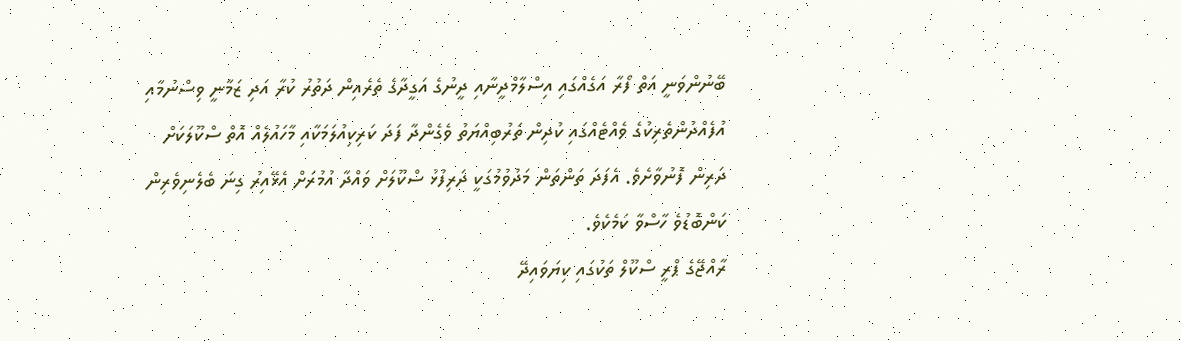ބޭނުންވަނީ އަތް ފޯރާ އަގެއްގައި އިސްލާމްދީނާއި ދީނުގެ އަގީދާގެ ތެރެއިން ދަތުރު ކުރާ އަދި ޒަމާނީ ވިސްނުމާއި އުފެއްދުންތެރިކުގެ ވެއްޓެއްގައި ކުދިން ތަރުބިއްޔަތު ވެގެންދާ ފަދަ ކަރިކިއުލަމަކާއި މާހައުލެއް އޮތް ސްކޫލަކަށް ދަރިން ފޮނުވާށެވެ. އެފަދަ ތަންތަން މަދުވުމުގަކީ ދަރިފުޅު ސްކޫލަށް ވައްދާ އުމުރަށް އެޅޭއިރު ގިނަ ބެލެނިވެރިން ކަންބޮޑުވެ ހާސްވާ ކަމެކެވެ.
ރާއްޖޭގެ ޕްރީ ސްކޫލް ތަކުގައި ކިޔަވައިދޭ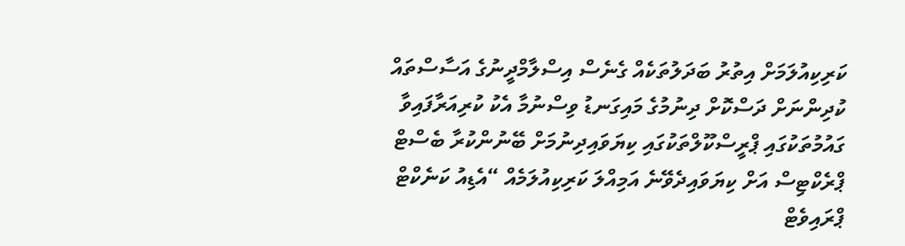ކަރިކިއުލަމަށް އިތުރު ބަދަލުތަކެއް ގެނެސް އިސްލާމްދީނުގެ އަސާސްތައް ކުދިންނަށް ދަސްކޮށް ދިނުމުގެ މައިގަނޑު ވިސްނުމާ އެކު ކުރިއަރާފައިވާ ގައުމުތަކުގައި ޕްރީސްކޫލްތަކުގައި ކިޔަވައިދިނުމަށް ބޭނުންކުރާ ބެސްޓް ޕްރެކްޓިސް އަށް ކިޔަވައިދެވޭނެ އަމިއްލަ ކަރިކިއުލަމެއް “އެޑިއު ކަނެކްޓް ޕްރައިވެޓް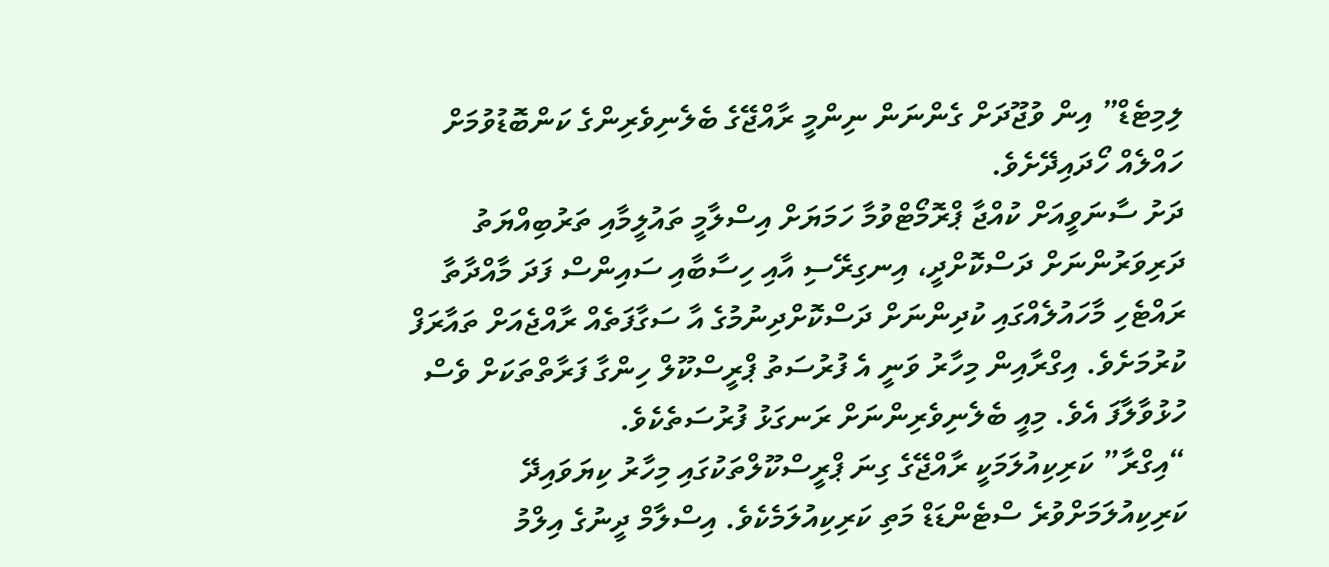ލިމިޓެޑް” އިން ވުޖޫދަށް ގެންނަން ނިންމީ ރާއްޖޭގެ ބެލެނިވެރިންގެ ކަންބޮޑުވުމަށް ހައްލެއް ހޯދައިދޭށެވެ.
ދަށު ސާނަވީއަށް ކުއްޖާ ޕްރޮމޯޓްވުމާ ހަމަޔަށް އިސްލާމީ ތައުލީމާއި ތަރުބިއްޔަތު ދަރިވަރުންނަށް ދަސްކޮށްދީ، އިނގިރޭސި އާއި ހިސާބާއި ސައިންސް ފަދަ މާއްދާތާ ރައްޓެހި މާހައުލެއްގައި ކުދިންނަށް ދަސްކޮށްދިނުމުގެ އާ ސަގާފަތެއް ރާއްޖެއަށް ތައާރަފް ކުރުމަށެވެ. އިގްރާއިން މިހާރު ވަނީ އެ ފުރުސަތު ޕްރީސްކޫލް ހިންގާ ފަރާތްތަކަށް ވެސް ހުޅުވާލާފަ އެވެ. މިއީ ބެލެނިވެރިންނަށް ރަނގަޅު ފުރުސަތެކެވެ.
“އިގްރާ” ކަރިކިއުލަމަކީ ރާއްޖޭގެ ގިނަ ޕްރީސްކޫލްތަކުގައި މިހާރު ކިޔަވައިދޭ ކަރިކިއުލަމަށްވުރެ ސްޓެންޑަޑް މަތި ކަރިކިއުލަމެކެވެ. އިސްލާމް ދީނުގެ އިލްމު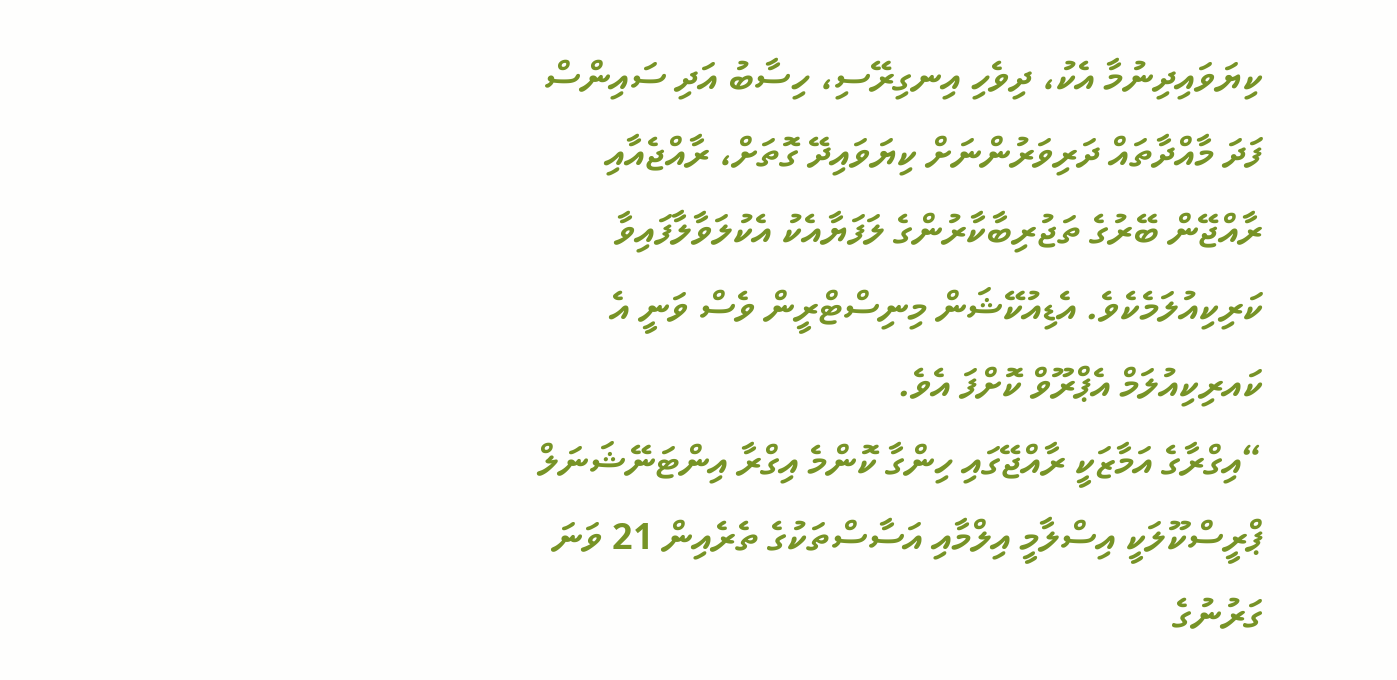ކިޔަވައިދިނުމާ އެކު، ދިވެހި އިނގިރޭސި، ހިސާބު އަދި ސައިންސް ފަދަ މާއްދާތައް ދަރިވަރުންނަށް ކިޔަވައިދޭ ގޮތަށް، ރާއްޖެއާއި ރާއްޖޭން ބޭރުގެ ތަޖުރިބާކާރުންގެ ލަފަޔާއެކު އެކުލަވާލާފައިވާ ކަރިކިއުލަމެކެވެ. އެޑިއުކޭޝަން މިނިސްޓްރީން ވެސް ވަނީ އެ ކައރިކިއުލަމް އެޕްރޫވް ކޮށްފަ އެވެ.
“އިގްރާގެ އަމާޒަކީ ރާއްޖޭގައި ހިންގާ ކޮންމެ އިގްރާ އިންޓަނޭޝަނަލް ޕްރީސްކޫލަކީ އިސްލާމީ އިލްމާއި އަސާސްތަކުގެ ތެރެއިން 21 ވަނަ ގަރުނުގެ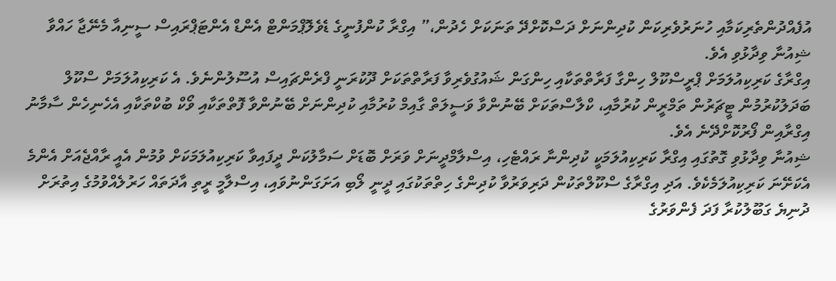އުފެއްދުންތެރިކަމާއި ހުނަރުވެރިކަން ކުދިންނަށް ދަސްކޮށްދޭ ތަނަކަށް ހެދުން،” އިގްރާ ކުންފުނީގެ ޑެވެލޮޕްމަންޓް އެންޑް އެންޓަޕްރައިސް ސީނިއާ މެނޭޖާ ހައްވާ ޝިއުނާ ވިދާޅުވި އެވެ.
އިގްރާގެ ކަރިކިއުލަމަށް ޕްރީސްކޫލް ހިންގާ ފަރާތްތަކާއި ހިންގަން ޝައުގުވެރިވާ ފަރާތްތަކަށް ދޫކުރަނީ ފްރެންޗައިސް އުސޫލުންނެވެ. އެ ކަރިކިއުލަމަށް ސްކޫލް ބަދަލުކުރުމުން ޓީޗަރުން ތަމްރީން ކުރުމާއި، ކްލާސްތަކަށް ބޭނުންވާ ވަސީލަތް ގާއިމް ކުރުމާއި ކުދިންނަށް ބޭނުންވާ ފޮތްތަކާއި ވޯކް ބުކްތަކާއި އެހެނިހެން ސާމާނު އިގްރާއިން ފޯރުކޮށްދޭނެ އެވެ.
ޝިއުނާ ވިދާޅުވި ގޮތުގައި އިގްރާ ކަރިކިއުލަމަކީ ކުދިންނާ ރައްޓެހި، އިސްލާމްދީނަށް ވަރަށް ބޮޑަށް ސަމާލުކަން ދީފައިވާ ކަރިކިއުލަމަކަށް ވުމުން އެއީ ރާއްޖެއަށް އެންމެ އެކަށޭނަ ކަރިކިއުލަމެކެވެ. އަދި އިގްރާގެ ސްކޫލްތަކުން ދަރިވަރުވާ ކުދިންގެ ހިތްތަކުގައި ދީނީ ލޯބި އަށަގަންނުވައި، އިސްލާމީ ރީތި އާދަތައް ހަރުލެއްވުމުގެ އިތުރަށް ދުނިޔެ ގަބޫލުކުރާ ފަދަ ފެންވަރުގެ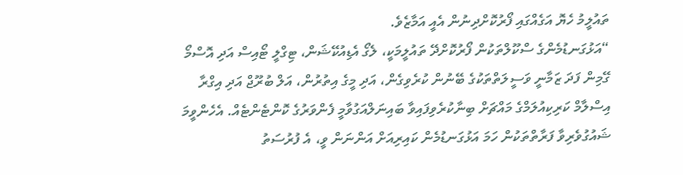ތައުލީމު ހެޔޮ އަގެއްގައި ފޯރުކޮށްދިނުން އެއީ އަމާޒެވެ.
“އަޅުގަނޑުމެންގެ ސްކޫލްތަކުން ފޯރުކޮށްދޭ ތައުލީމަކީ، ލެގޯ އެޑިއުކޭޝަން، ޓިގްލީ ޓޯއިސް އަދި އޮސްމޯ ގޭމިން ފަދަ ޒަމާނީ ވަސީލަތްތަކުގެ ބޭނުން ކުރެވިގެން، އަދި މީގެ އިތުރުން، އަލް ބުރޫޖް އަދި އިގްރާ އިސްލާމް ކަރިކިއުލަމްގެ މައްޗަށް ބިނާކުރެވިފައިވާ ބައިނަލްއަގުވާމީ ފެންވަރުގެ ކޮންޓެންޓެއް. އެހެންވީމަ ޝައުގުވެރިވާ ފަރާތްތަކުން ހަމަ އަޅުގަނޑުމެން ކައިރިއަށް އަންނަން ވީ، އެ ފުރުސަތު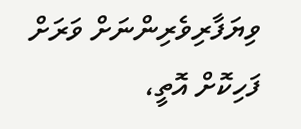ވިޔަފާރިވެރިންނަށް ވަރަށް ފަހިކޮށް އޮތީ،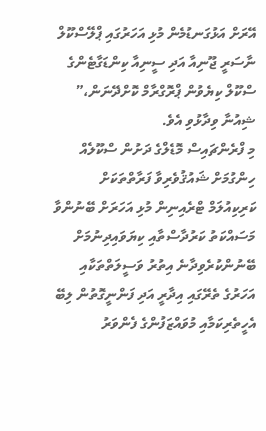އޭރަށް އަޅުގަނޑުމެން މުޅި އަހަރުގައި ޕްލޭސްކޫލް ނާސަރީ ޖޫނިއާ އަދި ސީނިއާ ކިންޑަގާޓެންގެ ސްކޫލް ކިޔެވުން ޕްރޮގްރާމް ކޮށްދޭނަން،” ޝިއުނާ ވިދާޅުވި އެވެ.
މި ފްރެންޗައިސް މޮޑެލްގެ ދަށުން ސްކޫލެއް ހިންގުމަށް ޝައުޤުވެރިވާ ފަރާތްތަކަށް ކަރިކިއުލަމް ޓްރެއިނިން މުޅި އަހަރަށް ބޭނުންވާ މަސައްކަތު ކަރުދާސްތާއި ކިޔަވައިދިނުމަށް ބޭނުންކުރެވިދާނެ އިތުރު ވަސީލަތްތަކާއި އަހަރުގެ ތެރޭގައި އިދާރީ އަދި ފަންނީގޮތުން ލިބޭ އެހީތެރިކަމާއި މުވައްޒަފުންގެ ފެންވަރު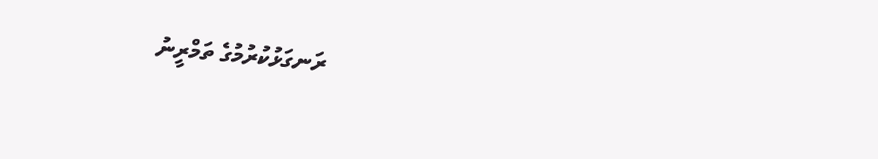ރަނގަޅުކުރުމުގެ ތަމްރީނު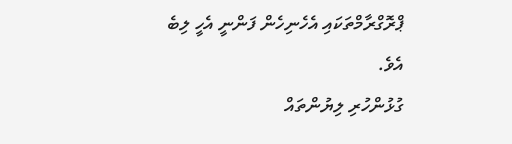ޕްރޮގްރާމްތަކައި އެހެނިހެން ފަންނީ އެހީ ލިބެ އެވެ.
ގުޅުންހުރި ލިޔުންތައް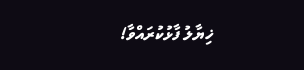ޚިޔާލު ފާޅުކުރައްވާ!